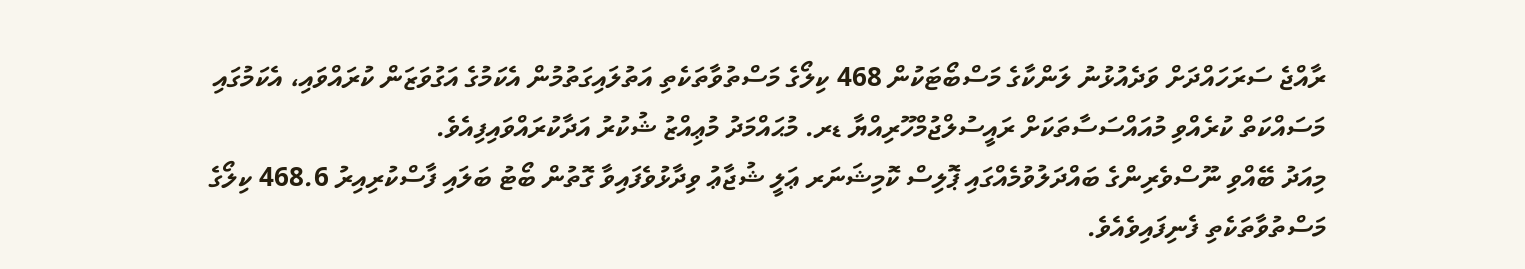ރާއްޖެ ސަރަހައްދަށް ވަދެއުޅުނު ލަންކާގެ މަސްބޯޓަކުން 468 ކިލޯގެ މަސްތުވާތަކެތި އަތުލައިގަތުމުން އެކަމުގެ އަގުވަޒަން ކުރައްވައި، އެކަމުގައި މަސައްކަތް ކުރެއްވި މުއައްސަސާތަކަށް ރައީސުލްޖުމްހޫރިއްޔާ ޑރ. މުޙައްމަދު މުޢިއްޒު ޝުކުރު އަދާކުރައްވައިފިއެވެ.
މިއަދު ބޭއްވި ނޫސްވެރިންގެ ބައްދަލުވުމެއްގައި ޕޮލިސް ކޮމިޝަނަރ ޢަލީ ޝުޖާޢު ވިދާޅުވެފައިވާ ގޮތުން ބޯޓު ބަލައި ފާސްކުރިއިރު 468.6 ކިލޯގެ މަސްތުވާތަކެތި ފެނިފައިވެއެވެ.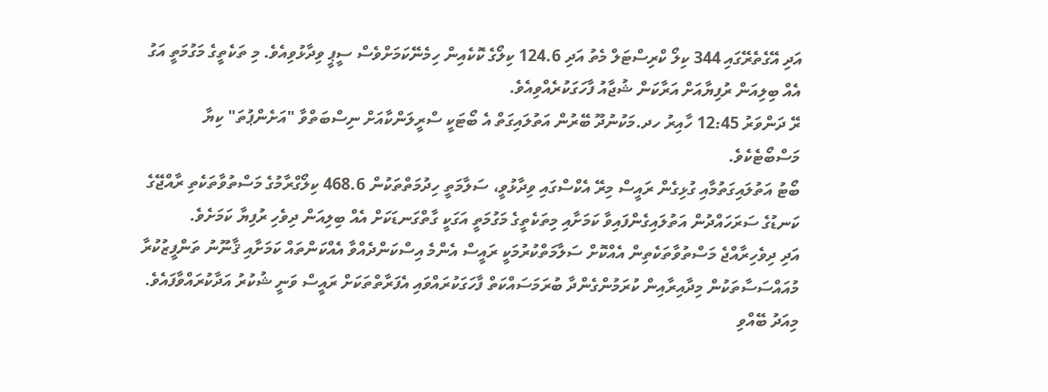އަދި އޭގެތެރޭގައި 344 ކިލޯ ކްރިސްޓަލް މެތު އަދި 124.6 ކިލޯގެ ކޮކެއިން ހިމެނޭކަމަށްވެސް ސީޕީ ވިދާޅުވިއެވެ. މި ތަކެތީގެ މަގުމަތީ އަގު އެއް ބިލިއަން ރުފިޔާއަށް އަރާކަން ޝުޖާއު ފާހަގަކުރެއްވިއެވެ.
ރޭ ދަންވަރު 12:45 ހާއިރު ހދ.މަކުނުދޫ ބޭރުން އަތުލައިގަތް އެ ބޯޓަކީ ސްރީލަންކާއަށް ނިސްބަތްވާ "އަށެންޕުތަ" ކިޔާ މަސްބޯޓެކެވެ.
ބޯޓު އަތުލައިގަތުމާއި ގުޅިގެން ރައީސް މިރޭ އެކްސްގައި ވިދާޅުވީ، ސަލާމަތީ ހިދުމަތްތަކުން 468.6 ކިލޯގްރާމުގެ މަސްތުވާތަކެތި ރާއްޖޭގެ ކަނޑުގެ ސަރަހައްދުން އަތުލައިގެންފައިވާ ކަމަށާއި މިތަކެތީގެ މަގުމަތީ އަގަކީ ގާތްގަނޑަކަށް އެއް ބިލިއަން ދިވެހި ރުފިޔާ ކަމަށެވެ.
އަދި ދިވެހިރާއްޖެ މަސްތުވާތަކެތިން އެއްކޮށް ސަލާމަތްކުރުމަކީ ރައީސް އެންމެ އިސްކަންދެއްވާ އެއްކަންތައް ކަމަށާއި ޤާނޫނު ތަންފީޒުކުރާ މުއައްސަސާތަކުން މިދާއިރާއިން ކުރަމުންގެންދާ ބުރަމަސައްކަތް ފާހަގަކުރައްވައި އެފަރާތްތަކަށް ރައީސް ވަނީ ޝުކުރު އަދާކުރައްވާފައެވެ.
މިއަދު ބޭއްވި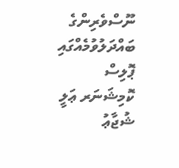ނޫސްވެރިންގެ ބައްދަލުވުމެއްގައި ޕޮލިސް ކޮމިޝަނަރ ޢަލީ ޝުޖާޢު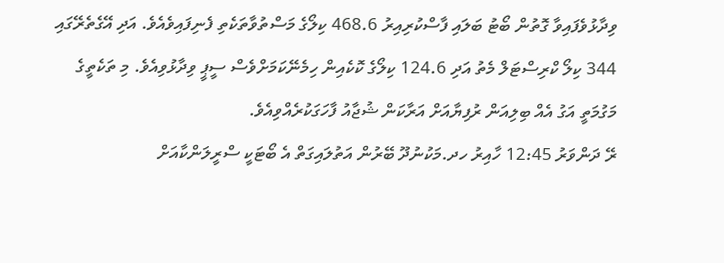ވިދާޅުވެފައިވާ ގޮތުން ބޯޓު ބަލައި ފާސްކުރިއިރު 468.6 ކިލޯގެ މަސްތުވާތަކެތި ފެނިފައިވެއެވެ. އަދި އޭގެތެރޭގައި 344 ކިލޯ ކްރިސްޓަލް މެތު އަދި 124.6 ކިލޯގެ ކޮކެއިން ހިމެނޭކަމަށްވެސް ސީޕީ ވިދާޅުވިއެވެ. މި ތަކެތީގެ މަގުމަތީ އަގު އެއް ބިލިއަން ރުފިޔާއަށް އަރާކަން ޝުޖާއު ފާހަގަކުރެއްވިއެވެ.
ރޭ ދަންވަރު 12:45 ހާއިރު ހދ.މަކުނުދޫ ބޭރުން އަތުލައިގަތް އެ ބޯޓަކީ ސްރީލަންކާއަށް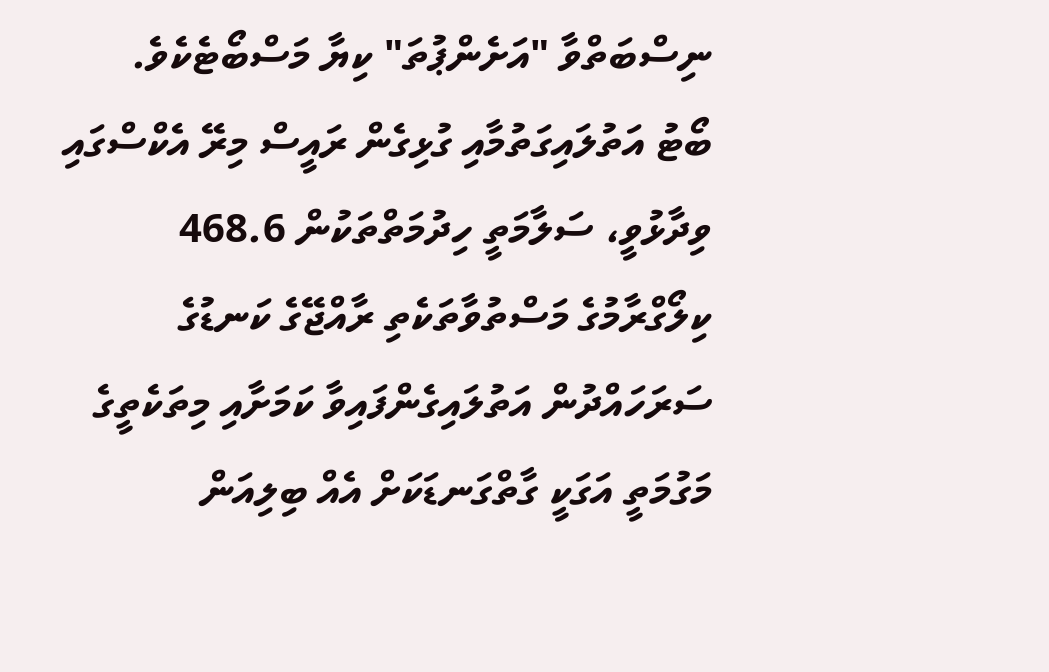ނިސްބަތްވާ "އަށެންޕުތަ" ކިޔާ މަސްބޯޓެކެވެ.
ބޯޓު އަތުލައިގަތުމާއި ގުޅިގެން ރައީސް މިރޭ އެކްސްގައި ވިދާޅުވީ، ސަލާމަތީ ހިދުމަތްތަކުން 468.6 ކިލޯގްރާމުގެ މަސްތުވާތަކެތި ރާއްޖޭގެ ކަނޑުގެ ސަރަހައްދުން އަތުލައިގެންފައިވާ ކަމަށާއި މިތަކެތީގެ މަގުމަތީ އަގަކީ ގާތްގަނޑަކަށް އެއް ބިލިއަން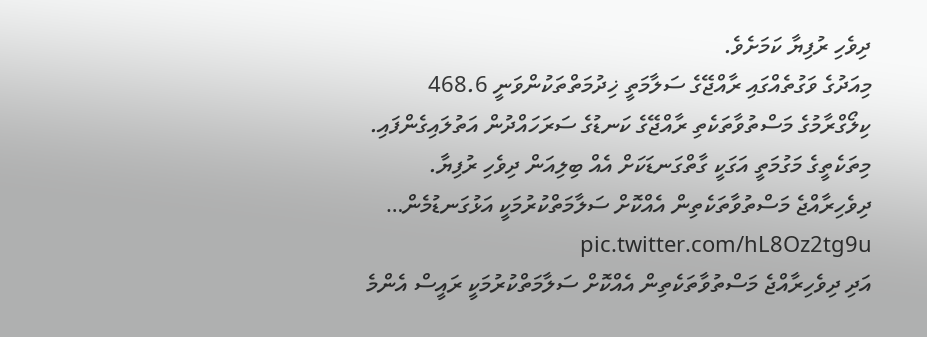ދިވެހި ރުފިޔާ ކަމަށެވެ.
މިއަދުގެ ވަގުތެއްގައި ރާއްޖޭގެ ސަލާމަތީ ޚިދުމަތްތަކުންވަނީ 468.6 ކިލޯގްރާމުގެ މަސްތުވާތަކެތި ރާއްޖޭގެ ކަނޑުގެ ސަރަހައްދުން އަތުލައިގެންފައި. މިތަކެތީގެ މަގުމަތީ އަގަކީ ގާތްގަނޑަކަށް އެއް ބިލިއަން ދިވެހި ރުފިޔާ. ދިވެހިރާއްޖެ މަސްތުވާތަކެތިން އެއްކޮށް ސަލާމަތްކުރުމަކީ އަޅުގަނޑުމެން… pic.twitter.com/hL8Oz2tg9u
އަދި ދިވެހިރާއްޖެ މަސްތުވާތަކެތިން އެއްކޮށް ސަލާމަތްކުރުމަކީ ރައީސް އެންމެ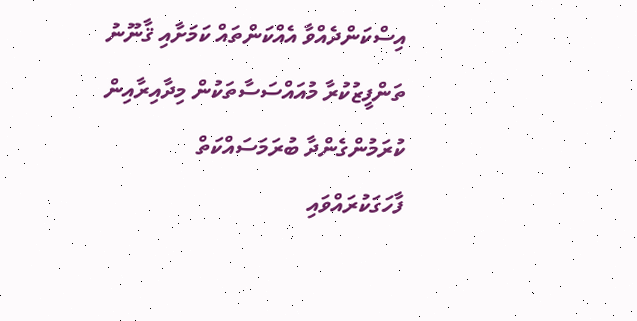އިސްކަންދެއްވާ އެއްކަންތައް ކަމަށާއި ޤާނޫނު ތަންފީޒުކުރާ މުއައްސަސާތަކުން މިދާއިރާއިން ކުރަމުންގެންދާ ބުރަމަސައްކަތް ފާހަގަކުރައްވައި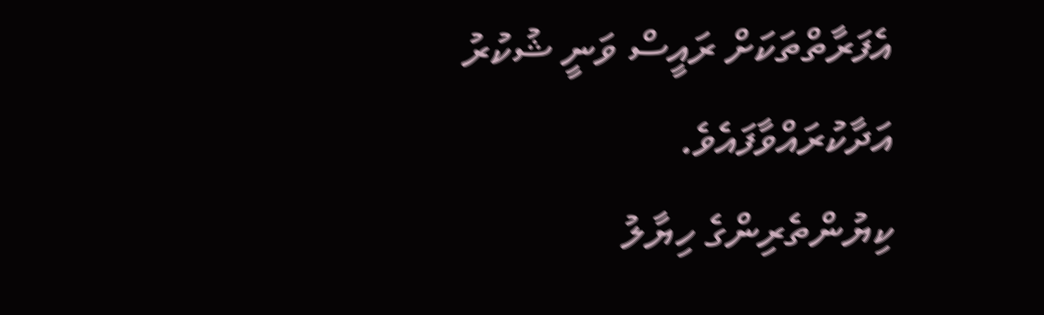އެފަރާތްތަކަށް ރައީސް ވަނީ ޝުކުރު އަދާކުރައްވާފައެވެ.
ކިޔުންތެރިންގެ ހިޔާލު